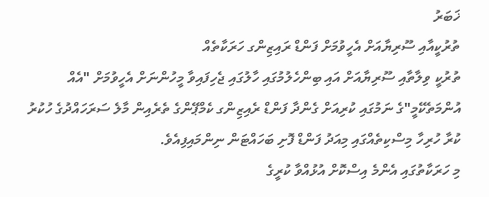ޚަބަރު
ތުރުކީއާއި ސޫރިޔާއަށް އެހީވުމަށް ފަންޑް ރައިޒިންގ ހަރަކާތެއް
ތުރުކީ ވިލާތާއި ސޫރިޔާއަށް އައި ބިންހެލުމުގައި ހާލުގައި ޖެހިފައިވާ މީހުންނަށް އެހީވުމަށް "އެއް އުންމަތެކޭމީ"ގެ ނަމުގައި ކުރިއަށް ގެންދާ ފަންޑް ރެއިޒިންގ ކެމްޕޭންގެ ތެރެއިން މާލެ ސަރަހައްދުގެ ހުކުރު ކުރާ ހުރިހާ މިސްކިތެއްގައި މިއަދު ފަންޑް ފޮށި ބަހައްޓަން ނިންމައިފިއެވެ.
މި ހަރަކާތުގައި އެންމެ އިސްކޮށް އުޅުއްވާ ކުރީގެ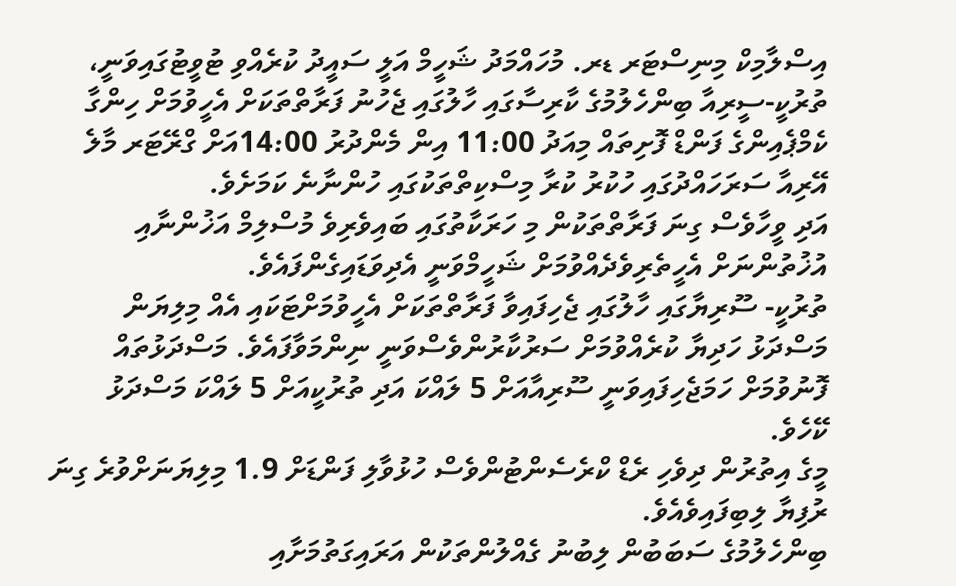އިސްލާމިކް މިނިސްޓަރ ޑރ. މުހައްމަދު ޝަހީމް އަލީ ސައީދު ކުރެއްވި ޓުވީޓުގައިވަނީ، ތުރުކީ-ސީރިއާ ބިންހެލުމުގެ ކާރިސާގައި ހާލުގައި ޖެހުނު ފަރާތްތަކަށް އެހީވުމަށް ހިންގާ ކެމްޕެއިންގެ ފަންޑް ފޮށިތައް މިއަދު 11:00 އިން މެންދުރު 14:00އަށް ގްރޭޓަރ މާލެ އޭރިއާ ސަރަހައްދުގައި ހުކުރު ކުރާ މިސްކިތްތަކުގައި ހުންނާނެ ކަމަށެވެ.
އަދި ވީހާވެސް ގިނަ ފަރާތްތަކުން މި ހަރަކާތުގައި ބައިވެރިވެ މުސްލިމް އަޚުންނާއި އުޚުތުންނަށް އެހީތެރިވެދެއްވުމަށް ޝަހީމްވަނީ އެދިވަޑައިގެންފައެވެ.
ތުރުކީ- ސޫރިޔާގައި ހާލުގައި ޖެހިފައިވާ ފަރާތްތަކަށް އެހީވުމަށްޓަކައި އެއް މިލިޔަން މަސްދަޅު ހަދިޔާ ކުރެއްވުމަށް ސަރުކާރުންވެސްވަނީ ނިންމަވާފައެވެ. މަސްދަޅުތައް ފޮނުވުމަށް ހަމަޖެހިފައިވަނީ ސޫރިއާއަށް 5 ލައްކަ އަދި ތުރުކީއަށް 5 ލައްކަ މަސްދަޅު ކޭހެވެ.
މީގެ އިތުރުން ދިވެހި ރެޑް ކްރެސެންޓުންވެސް ހުޅުވާލި ފަންޑަށް 1.9 މިލިޔަނަށްވުރެ ގިނަ ރުފިޔާ ލިބިފައިވެއެވެ.
ބިންހެލުމުގެ ސަބަބުން ލިބުނު ގެއްލުންތަކުން އަރައިގަތުމަށާއި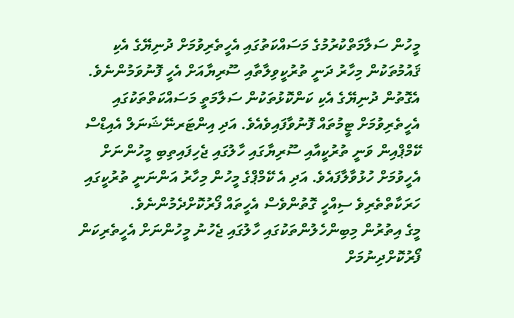މީހުން ސަލާމަތްކުރުމުގެ މަސައްކަތުގައި އެހީތެރިވުމަށް ދުނިޔޭގެ އެކި ޤައުމުތަކުން މިހާރު ދަނީ ތުރުކީވިލާތާއި ސޫރިޔާއަށް އެހީ ފޮނުވަމުންނެވެ. އެގޮތުން ދުނިޔޭގެ އެކި ކަންކޮޅުތަކުން ސަލާމަތީ މަސައްކަތްތަކުގައި އެހީތެރިވުމަށް ޓީމުތައް ފޮނުވާފައިވެއެވެ. އަދި އިންޓަރނޭޝަނަލް އެއިޑްސް ކޭމްޕްއިން ވަނީ ތުރުކީއާއި ސޫރިޔާގައި ހާލުގައި ޖެހިފައިތިބި މީހުންނަށް އެހީވުމަށް ހުޅުވާލާފައެވެ. އަދި އެ ކޭމްޕްގެ މީހުން މިހާރު އަންނަނީ ތުރުކީގައި ހަރަކާތްތެރިވެ ސިއްހީ ގޮތުންވެސް އެހީތައް ފޯރުކޮށްދެމުންނެވެ.
މީގެ އިތުރުން މިބިންހެލުންތަކުގައި ހާލުގައި ޖެހުނު މީހުންނަށް އެހީތެރިކަން ފޯރުކޮށްދިނުމަށް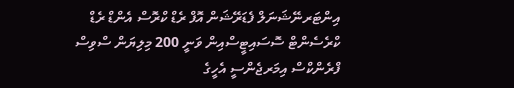އިންޓަރނޭޝަނަލް ފެޑަރޭޝަން އޮފް ރެޑް ކްރޮސް އެންޑް ރެޑް ކްރެސެންޓް ސޮސައިޓީސްއިން ވަނީ 200 މިލިޔަން ސްވިސް ފްރެންކްސް އިމަރޖެންސީ އެހީގެ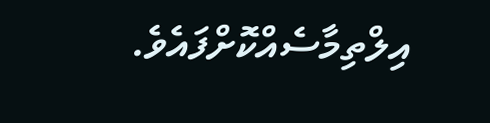އިލްތިމާސެއްކޮށްފައެވެ.